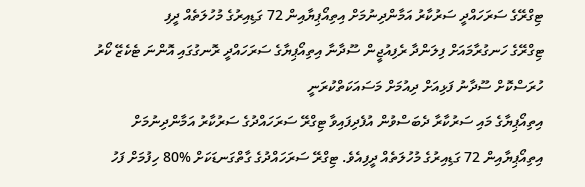ޓިގްރޭގެ ސަރަހައްދީ ސަރުކާރު އަމާންދިނުމަށް އިތިއޯޕިޔާއިން 72 ގަޑިއިރުގެ މުހުލަތެއް ދީފި
ޓިގްރޭގެ ހަނގުރާމައަށް ފިލަންދާ ރެފިއުޖީން ސޫދާނާ އިތިއޯޕިޔާގެ ސަރަހައްދީ ރޮނގުގައި އޮންނަ ޓެކެޒޭ ކޯރު ހުރަސްކޮށް ސޫދާނު ފަޅިއަށް ދިއުމަށް މަސައަކަތްކުރަނީ
އިތިއޯޕިޔާގެ މައި ސަރުކާރާ ދެބަސްވުން އުފެދިފައިވާ ޓިގްރޭ ސަރަހައްދުގެ ސަރުކާރު އަމާންދިނުމަށް އިތިއޯޕިޔާއިން 72 ގަޑިއިރުގެ މުހުލަތެއް ދީފިއެވެ. ޓިގްރޭ ސަރަހައްދުގެ ގާތްގަނޑަކަށް %80 ހިފުމަށް ފަހު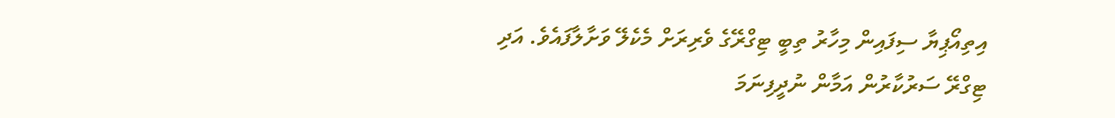އިތިއޯޕިޔާ ސިފައިން މިހާރު ތިބީ ޓިގްރޭގެ ވެރިރަށް މެކެލޭ ވަށާލާފައެވެ. އަދި ޓިގްރޭ ސަރުކާރުން އަމާން ނުދީފިނަމަ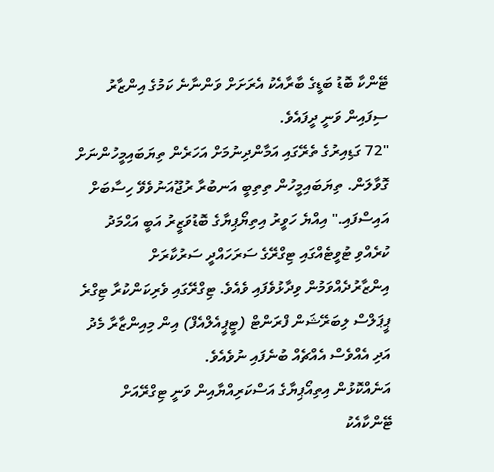ޓޭންކާ ބޮޑު ބަޑީގެ ބާރާއެކު އެރަށަށް ވަންނާނެ ކަމުގެ އިންޒާރު ސިފައިން ވަނީ ދީފައެވެ.
"72 ގަޑިއިރުގެ ތެރޭގައި އަމާންދިނުމަށް އަހަރެން ތިޔަބައިމީހުންނަށް ގޮވާލަން. ތިޔަބައިމީހުން ތިތިބީ އަނބުރާ ރުޖޫއަނުވެވޭ ހިސާބަށް އައިސްފައި." އިއްޔެ ހަވީރު އިތިޔޯޕިޔާގެ ބޮޑުވަޒީރު އަބީ އަޙްމަދު ކުރެއްވި ޓުވީޓެއްގައި ޓިގްރޭގެ ސަރަހައްދީ ސަރުކާރަށް އިންޒާރުދެއްވަމުން ވިދާޅުވެފައި ވެއެވެ. ޓިގްރޭގައި ވެރިކަންކުރާ ޓިގްރެ ޕީޕަލްސް ލިބަރޭޝަން ފްރަންޓް (ޓީޕީއެލްއެފް) އިން މިއިންޒާރާ މެދު އަދި އެއްވެސް އެއްޗެއް ބުނެފައި ނުވެއެވެ.
އަނެއްކޮޅުން އިތިއޯޕިޔާގެ އަސްކަރިއްޔާއިން ވަނީ ޓިގްރޭއަށް ޓޭންކާއެކު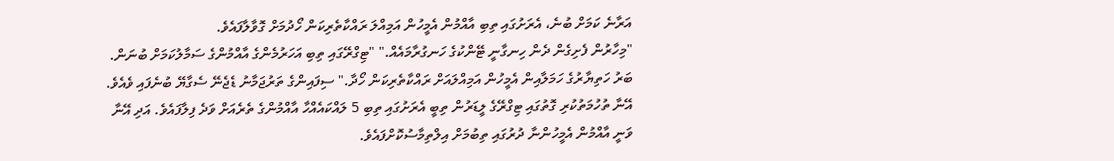އަރާނެ ކަމަށް ބުނެ، އެރަށުގައި ތިބި އާއްމުން އެމީހުން އަމިއްލަ ރައްކާތެރިކަން ހޯދުމަށް ގޮވާލާފައެވެ.
"މިހާރުން ފެށިގެން ދެން ހިނގާނީ ޓޭންކުގެ ހަނގުރާމައެއް." "ޓިގްރޭގައި ތިބި އަހަރުމެންގެ އާއްމުންގެ ސަމާލުކަމަށް ބުނަން. ބަރު ހަތިޔާރުގެ ހަމަލާއިން އެމީހުން އަމިއްލައަށް ރައްކާތެރިކަން ހޯދާ." ސިފައިންގެ ތަރުޖަމާނު ޑެޖެނޭ ސެގާޔޭ ބުނެފައި ވެއެވެ. އޭނާ ތުހުމަތުކުރި ގޮތުގައި ޓިގްރޭގެ ލީޑަރުން ތިބީ އެރަށުގައި ތިބި 5 ލައްކައެއްހާ އާއްމުންގެ ތެރެއަށް ވަދެ ފިލާފައެވެ. އަދި އޭނާ ވަނީ އާއްމުން އެމީހުންނާ ދުރުގައި ތިބުމަށް އިލްތިމާސުކޮށްފައެވެ.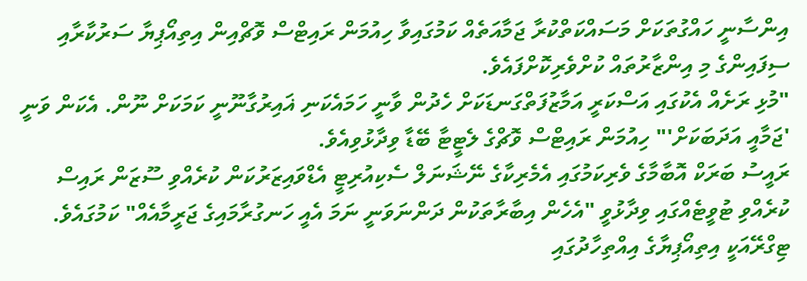އިންސާނީ ހައްގުތަކަށް މަސައްކަތްކުރާ ޖަމާއަތެއް ކަމުގައިވާ ހިއުމަން ރައިޓްސް ވޮޗްއިން އިތިއޯޕިޔާ ސަރުކާރާއި ސިފައިންގެ މި އިންޒާރުތައް ކުށްވެރިކޮށްފައެވެ.
"މުޅި ރަށެއް އެކުގައި އަސްކަރީ އަމާޒުފަތްގަނޑަކަށް ހެދުން ވާނީ ހަމައެކަނި ޣައިރުގާނޫނީ ކަމަކަށް ނޫން. އެކަން ވަނީ 'ޖަމާއީ އަދަބަކަށް'" ހިއުމަން ރައިޓްސް ވޮޗްގެ ލެޓީޓާ ބޭޑާ ވިދާޅުވިއެވެ.
ރައީސު ބަރަކް އޮބާމާގެ ވެރިކަމުގައި އެމެރިކާގެ ނޭޝަނަލް ސެކިއުރިޓީ އެޑްވައިޒަރުކަން ކުރެއްވި ސޫޒަން ރައިސް ކުރެއްވި ޓުވީޓެއްގައި ވިދާޅުވީ "އެހެން އިބާރާތަކުން ދަންނަވަނީ ނަމަ އެއީ ހަނގުރާމައިގެ ޖަރީމާއެއް" ކަމުގައެވެ.
ޓިގްރޭއަކީ އިތިއޯޕިޔާގެ އިއްތިހާދުގައި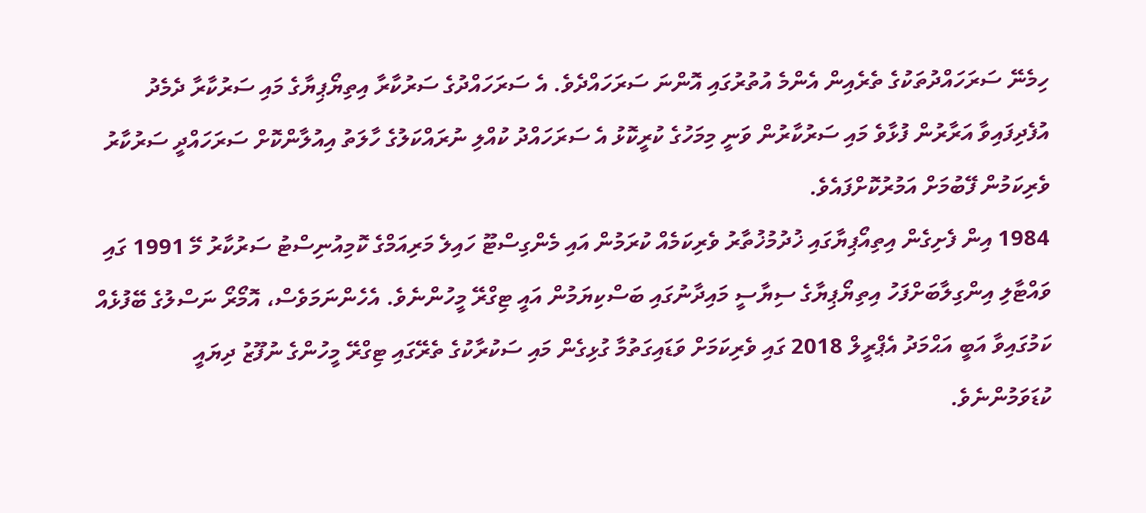ހިމެނޭ ސަރަހައްދުތަކުގެ ތެރެއިން އެންމެ އުތުރުގައި އޮންނަ ސަރަހައްދެވެ. އެ ސަރަހައްދުގެ ސަރުކާރާ އިތިޔޯޕިޔާގެ މައި ސަރުކާރާ ދެމެދު އުފެދިފައިވާ އަރާރުން ފުޅާވެ މައި ސަރުކާރުން ވަނީ މިމަހުގެ ކުރީކޮޅު އެ ސަރަހައްދު ކުއްލި ނުރައްކަލުގެ ހާލަތު އިއުލާންކޮށް ސަރަހައްދީ ސަރުކާރު ވެރިކަމުން ފޭބުމަށް އަމުރުކޮށްފައެވެ.
1984 އިން ފެށިގެން އިތިއޯޕިޔާގައި ޚުދުމުޚުތާރު ވެރިކަމެއް ކުރަމުން އައި މެންގިސްޓޫ ހައިލެ މަރިއަމްގެ ކޮމިއުނިސްޓު ސަރުކާރު މޭ 1991 ގައި ވައްޓާލި އިންގިލާބަށްފަހު އިތިޔޯޕިޔާގެ ސިޔާސީ މައިދާނުގައި ބަސްކިޔަމުން އައީ ޓިގްރޭ މީހުންނެވެ. އެހެންނަމަވެސް، އޮމޯރޯ ނަސްލުގެ ބޭފުޅެއް ކަމުގައިވާ އަބީ އަޙްމަދު އެޕްރީލް 2018 ގައި ވެރިކަމަށް ވަޑައިގަތުމާ ގުޅިގެން މައި ސަކުރާކުގެ ތެރޭގައި ޓިގްރޭ މީހުންގެ ނުފޫޒު ދިޔައީ ކުޑަވަމުންނެވެ.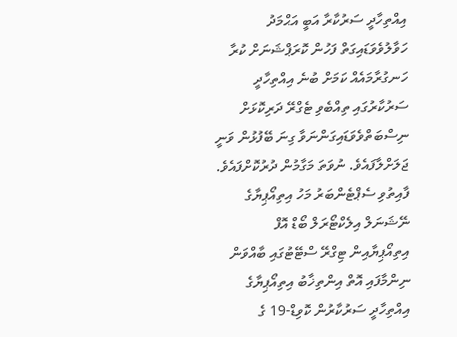އިއްތިހާދީ ސަރުކާރާ އަބީ އަޙްމަދު ހަވާލުވެވަޑައިގަތް ފަހުން ކޮރަޕްޝަނަށް ކުރާ ހަނގުރާމައެއް ކަމަށް ބުނެ އިއްތިހާދީ ސަރުކާރުގައި ތިއްބެވި ޓެގްރޭ ދަރިކޮޅަށް ނިސްބަތްވެވަޑައިގަންނަވާ ގިނަ ބޭފުޅުން ވަނީ ޖަލަށްލާފައެވެ. ނުވަތަ މަގާމުން ދުރުކޮށްފައެވެ.
ފާއިތުވި ސެޕްޓެންބަރު މަހު އިތިއޯޕިޔާގެ ނޭޝަނަލް އިލެކްޓޯރަލް ބޯޑް އޮފް އިތިއޯޕިޔާއިން ޓިގްރޭ ސްޓޭޓުގައި ބާއްވަން ނިންމާފައި އޮތް އިންތިޚާބު އިތިއޯޕިޔާގެ އިއްތިހާދީ ސަރުކާރުން ކޮވިޑް-19 ގެ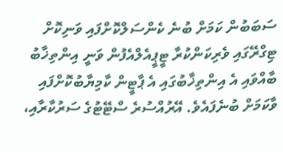ސަބަބުން ކަމަށް ބުނެ ކެންސަލްކޮށްފައި ވަނިކޮށް ޓިގްރޭގައި ވެރިކަންކުރާ ޓީޕީއެލްއެފުން ވަނީ އިންތިޚާބު ބާއްވައި އެ އިންތިޚާބުގައި އެ ޕާޓީން ކާމިޔާބުކޮށްފައި ވާކަމަށް ބުނެފައެވެ. އޭރުއްސުރެ ސްޓޭޓުގެ ސަރުކާރާއި،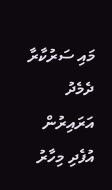މައި ސަރުކާރާ ދެމެދު އަރައިރުން އުފެދި މިހާރު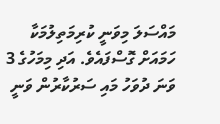މައްސަލަ މިވަނީ ކުރިމަތިލުމަކާ ހަމައަށް ގޮސްފައެވެ. އަދި މިމަހުގެ 3 ވަނަ ދުވަހު މައި ސަރުކާރުން ވަނީ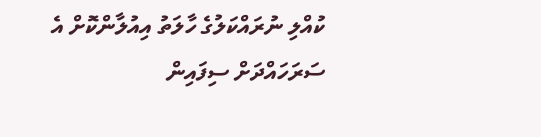ކުއްލި ނުރައްކަލުގެ ހާލަތު އިއުލާންކޮށް އެ ސަރަހައްދަށް ސިފައިން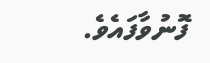ފޮނުވާފައެވެ.